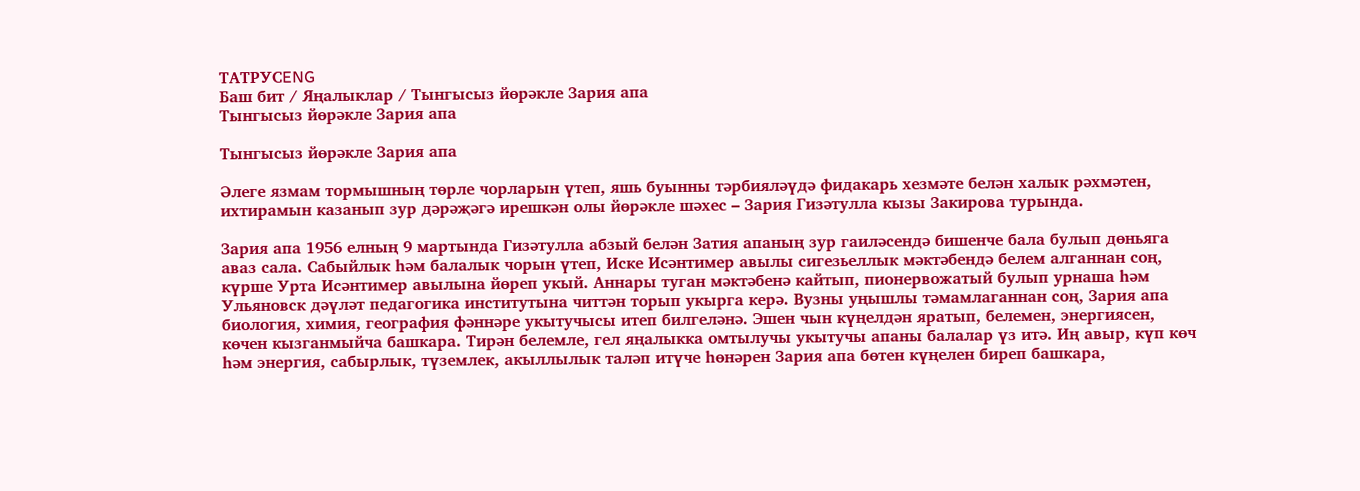ТАТРУСENG
Баш бит / Яңалыклар / Тынгысыз йөрәкле Зария апа
Тынгысыз йөрәкле Зария апа

Тынгысыз йөрәкле Зария апа

Әлеге язмам тормышның төрле чорларын үтеп, яшь буынны тәрбияләүдә фидакарь хезмәте белән халык рәхмәтен, ихтирамын казанып зур дәрәҗәгә ирешкән олы йөрәкле шәхес – Зария Гизәтулла кызы Закирова турында.

Зария апа 1956 елның 9 мартында Гизәтулла абзый белән Затия апаның зур гаиләсендә бишенче бала булып дөньяга аваз сала. Сабыйлык һәм балалык чорын үтеп, Иске Исәнтимер авылы сигезьеллык мәктәбендә белем алганнан соң, күрше Урта Исәнтимер авылына йөреп укый. Аннары туган мәктәбенә кайтып, пионервожатый булып урнаша hәм Ульяновск дәүләт педагогика институтына читтән торып укырга керә. Вузны уңышлы тәмамлаганнан соң, Зария апа биология, химия, география фәннәре укытучысы итеп билгеләнә. Эшен чын күңелдән яратып, белемен, энергиясен, көчен кызганмыйча башкара. Тирән белемле, гел яңалыкка омтылучы укытучы апаны балалар үз итә. Иң авыр, күп көч һәм энергия, сабырлык, түземлек, акыллылык таләп итүче һөнәрен Зария апа бөтен күңелен биреп башкара,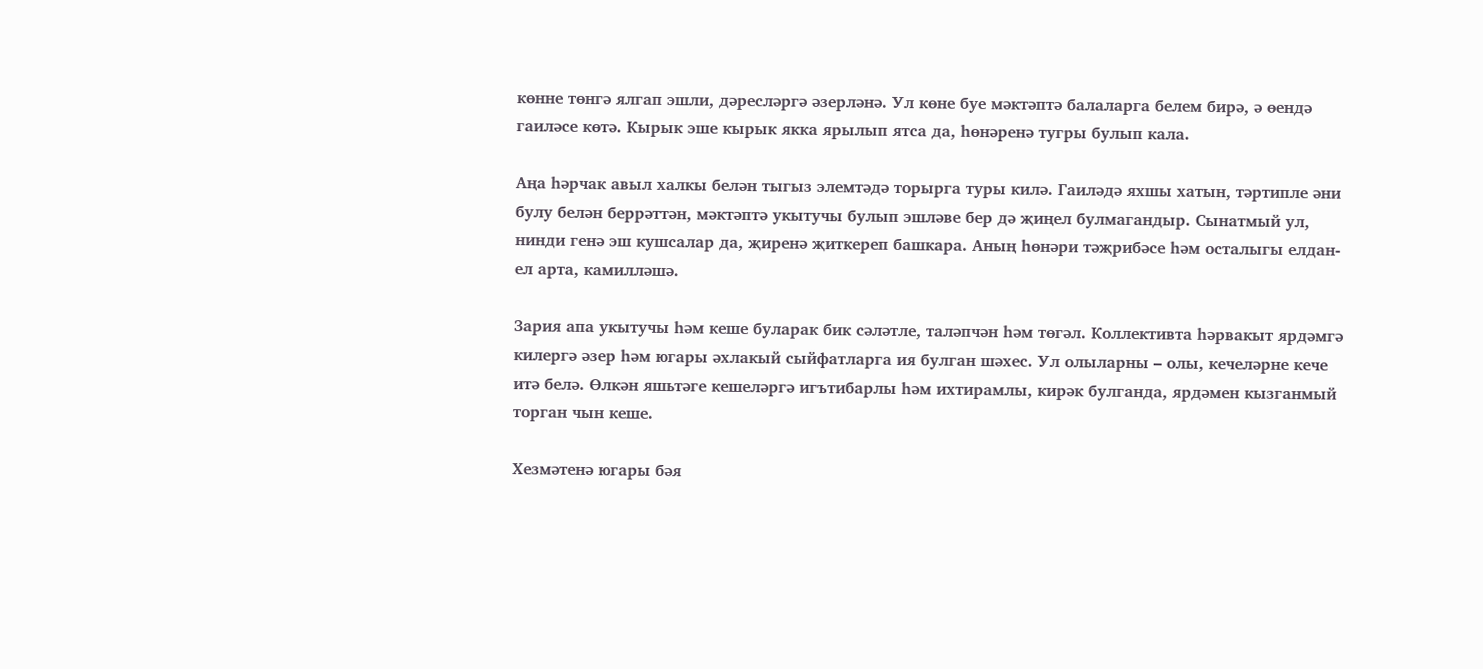көнне төнгә ялгап эшли, дәресләргә әзерләнә. Ул көне буе мәктәптә балаларга белем бирә, ә өендә гаиләсе көтә. Кырык эше кырык якка ярылып ятса да, һөнәренә тугры булып кала.

Аңа һәрчак авыл халкы белән тыгыз элемтәдә торырга туры килә. Гаиләдә яхшы хатын, тәртипле әни булу белән беррәттән, мәктәптә укытучы булып эшләве бер дә җиңел булмагандыр. Сынатмый ул, нинди генә эш кушсалар да, җиренә җиткереп башкара. Аның һөнәри тәҗрибәсе һәм осталыгы елдан-ел арта, камилләшә.

Зария апа укытучы һәм кеше буларак бик сәләтле, таләпчән һәм төгәл. Коллективта һәрвакыт ярдәмгә килергә әзер һәм югары әхлакый сыйфатларга ия булган шәхес. Ул олыларны – олы, кечеләрне кече итә белә. Өлкән яшьтәге кешеләргә игътибарлы һәм ихтирамлы, кирәк булганда, ярдәмен кызганмый торган чын кеше.

Хезмәтенә югары бәя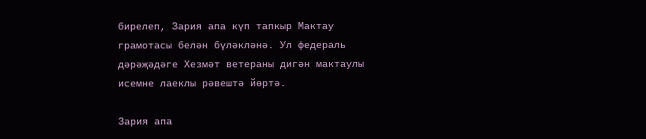бирелеп, Зария апа күп тапкыр Мактау грамотасы белән бүләкләнә. Ул федераль дәрәҗәдәге Хезмәт ветераны дигән мактаулы исемне лаеклы рәвештә йөртә.

Зария апа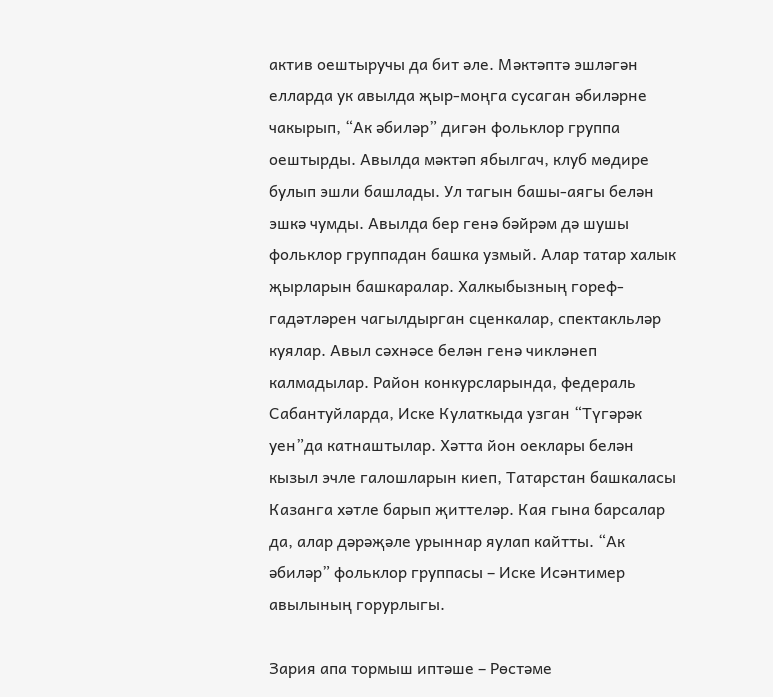актив оештыручы да бит әле. Мәктәптә эшләгән елларда ук авылда җыр-моңга сусаган әбиләрне чакырып, “Ак әбиләр” дигән фольклор группа оештырды. Авылда мәктәп ябылгач, клуб мөдире булып эшли башлады. Ул тагын башы-аягы белән эшкә чумды. Авылда бер генә бәйрәм дә шушы фольклор группадан башка узмый. Алар татар халык җырларын башкаралар. Халкыбызның гореф-гадәтләрен чагылдырган сценкалар, спектакльләр куялар. Авыл сәхнәсе белән генә чикләнеп калмадылар. Район конкурсларында, федераль Сабантуйларда, Иске Кулаткыда узган “Түгәрәк уен”да катнаштылар. Хәтта йон оеклары белән кызыл эчле галошларын киеп, Татарстан башкаласы Казанга хәтле барып җиттеләр. Кая гына барсалар да, алар дәрәҗәле урыннар яулап кайтты. “Ак әбиләр” фольклор группасы – Иске Исәнтимер авылының горурлыгы.

Зария апа тормыш иптәше – Рөстәме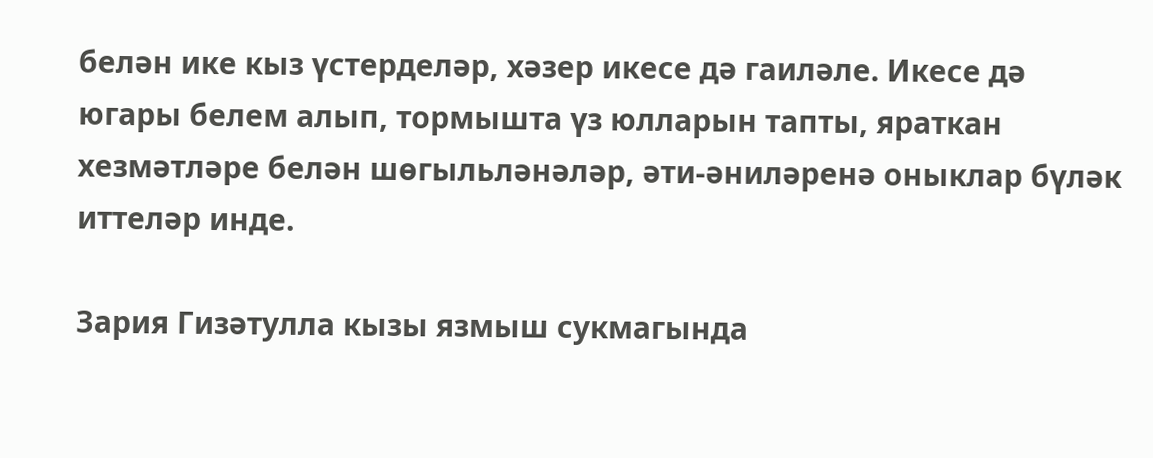белән ике кыз үстерделәр, хәзер икесе дә гаиләле. Икесе дә югары белем алып, тормышта үз юлларын тапты, яраткан хезмәтләре белән шөгыльләнәләр, әти-әниләренә оныклар бүләк иттеләр инде.

Зария Гизәтулла кызы язмыш сукмагында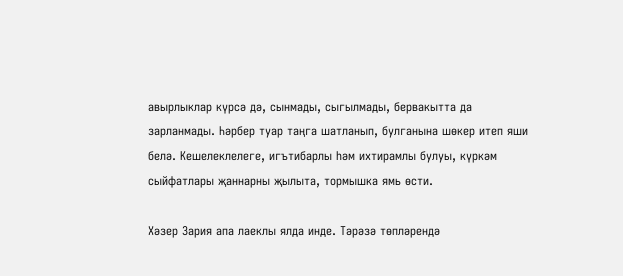авырлыклар күрсә дә, сынмады, сыгылмады, бервакытта да зарланмады. Һәрбер туар таңга шатланып, булганына шөкер итеп яши белә. Кешелеклелеге, игътибарлы һәм ихтирамлы булуы, күркәм сыйфатлары җаннарны җылыта, тормышка ямь өсти.

Хәзер Зария апа лаеклы ялда инде. Тәрәзә төпләрендә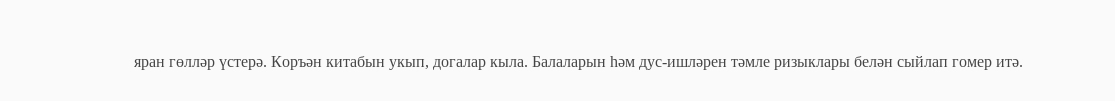яран гөлләр үстерә. Коръән китабын укып, догалар кыла. Балаларын һәм дус-ишләрен тәмле ризыклары белән сыйлап гомер итә.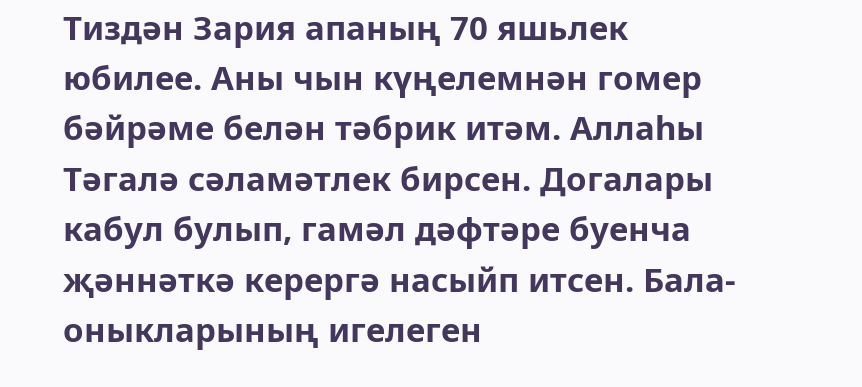Тиздән Зария апаның 70 яшьлек юбилее. Аны чын күңелемнән гомер бәйрәме белән тәбрик итәм. Аллаhы Тәгалә сәламәтлек бирсен. Догалары кабул булып, гамәл дәфтәре буенча җәннәткә керергә насыйп итсен. Бала-оныкларының игелеген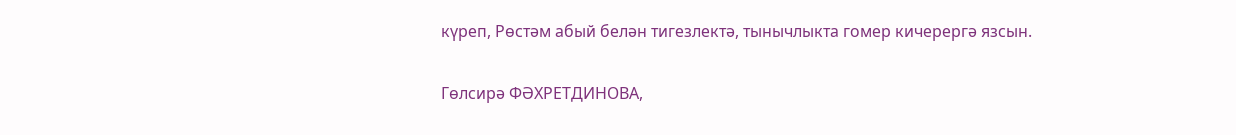күреп, Рөстәм абый белән тигезлектә, тынычлыкта гомер кичерергә язсын.

Гөлсирә ФӘХРЕТДИНОВА,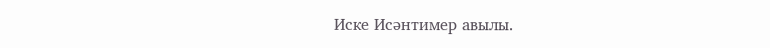Иске Исәнтимер авылы.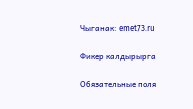Чыганак: emet73.ru

Фикер калдырырга

Обязательные поля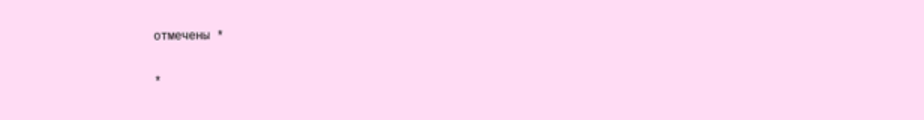отмечены *

*